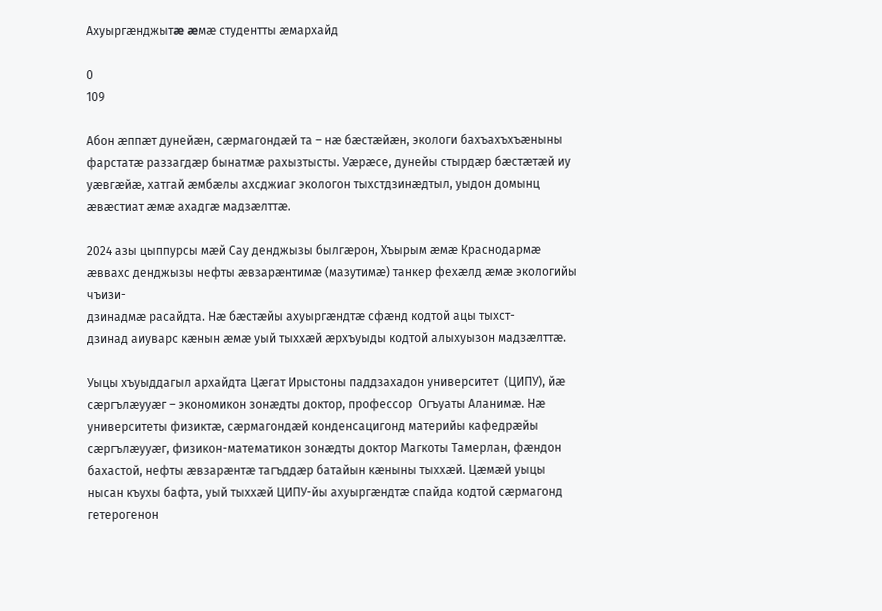Ахуыргæнджытæ æмæ студентты æмархайд

0
109

Абон æппæт дунейæн, сæрмагондæй та – нæ бæстæйæн, экологи бахъахъхъæныны фарстатæ раззагдæр бынатмæ рахызтысты. Уæрæсе, дунейы стырдæр бæстæтæй иу уæвгæйæ, хатгай æмбæлы ахсджиаг экологон тыхстдзинæдтыл, уыдон домынц æвæстиат æмæ ахадгæ мадзæлттæ.

2024 азы цыппурсы мæй Сау денджызы былгæрон, Хъырым æмæ Краснодармæ æввахс денджызы нефты æвзарæнтимæ (мазутимæ) танкер фехæлд æмæ экологийы чъизи-
дзинадмæ расайдта. Нæ бæстæйы ахуыргæндтæ сфæнд кодтой ацы тыхст-
дзинад аиуварс кæнын æмæ уый тыххæй æрхъуыды кодтой алыхуызон мадзæлттæ.

Уыцы хъуыддагыл архайдта Цæгат Ирыстоны паддзахадон университет  (ЦИПУ), йæ сæргълæууæг – экономикон зонæдты доктор, профессор  Огъуаты Аланимæ. Нæ университеты физиктæ, сæрмагондæй конденсацигонд материйы кафедрæйы сæргълæууæг, физикон-математикон зонæдты доктор Магкоты Тамерлан, фæндон бахастой, нефты æвзарæнтæ тагъддæр батайын кæныны тыххæй. Цæмæй уыцы нысан къухы бафта, уый тыххæй ЦИПУ-йы ахуыргæндтæ спайда кодтой сæрмагонд гетерогенон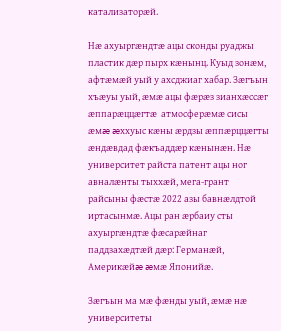катализаторæй.

Нæ ахуыргæндтæ ацы сконды руаджы пластик дæр пырх кæнынц. Куыд зонæм, афтæмæй уый у ахсджиаг хабар. Зæгъын хъæуы уый, æмæ ацы фæрæз зианхæссæг æппарæццæгтæ  атмосферæмæ сисы æмæ æххуыс кæны æрдзы æппæрццæгты  æндæвдад фæкъаддæр кæнынæн. Нæ университет райста патент ацы ног авналæнты тыххæй, мега-грант райсыны фæстæ 2022 азы бавнæлдтой иртасынмæ. Ацы ран æрбаиу сты ахуыргæндтæ фæсарæйнаг паддзахæдтæй дæр: Германæй, Америкæйæ æмæ Японийæ.

Зæгъын ма мæ фæнды уый, æмæ нæ университеты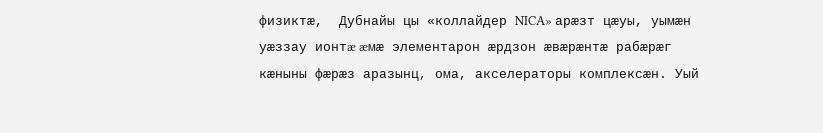физиктæ,  Дубнайы цы «коллайдер NICA» арæзт цæуы, уымæн уæззау ионтæ æмæ элементарон æрдзон æвæрæнтæ рабæрæг кæныны фæрæз аразынц, ома, акселераторы комплексæн. Уый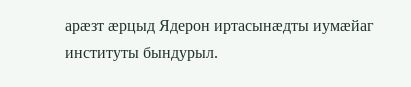арæзт æрцыд Ядерон иртасынæдты иумæйаг институты бындурыл.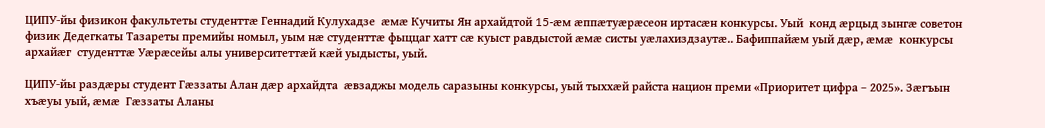ЦИПУ-йы физикон факультеты студенттæ Геннадий Кулухадзе  æмæ Кучиты Ян архайдтой 15-æм æппæтуæрæсеон иртасæн конкурсы. Уый  конд æрцыд зынгæ советон физик Дедегкаты Тазареты премийы номыл, уым нæ студенттæ фыццаг хатт сæ куыст равдыстой æмæ систы уæлахиздзаутæ.. Бафиппайæм уый дæр, æмæ  конкурсы архайæг  студенттæ Уæрæсейы алы университеттæй кæй уыдысты, уый.

ЦИПУ-йы раздæры студент Гæззаты Алан дæр архайдта  æвзаджы модель саразыны конкурсы, уый тыххæй райста национ преми «Приоритет цифра – 2025». Зæгъын хъæуы уый, æмæ  Гæззаты Аланы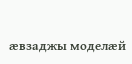æвзаджы моделæй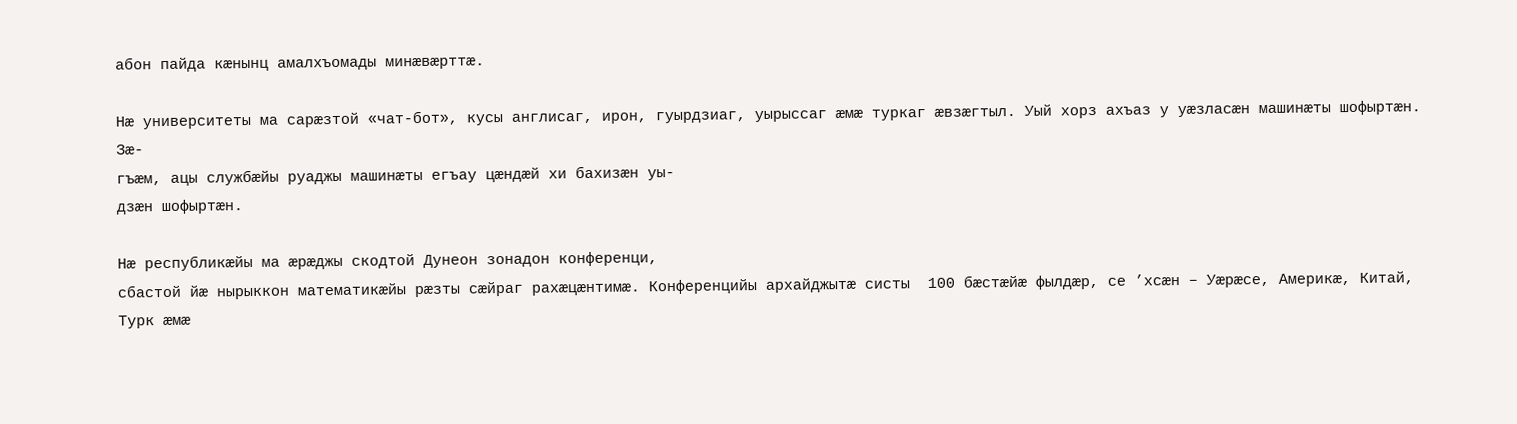абон пайда кæнынц амалхъомады минæвæрттæ.

Нæ университеты ма сарæзтой «чат-бот», кусы англисаг, ирон, гуырдзиаг, уырыссаг æмæ туркаг æвзæгтыл. Уый хорз ахъаз у уæзласæн машинæты шофыртæн. Зæ-
гъæм, ацы службæйы руаджы машинæты егъау цæндæй хи бахизæн уы-
дзæн шофыртæн.

Нæ республикæйы ма æрæджы скодтой Дунеон зонадон конференци,
сбастой йæ нырыккон математикæйы рæзты сæйраг рахæцæнтимæ. Конференцийы архайджытæ систы  100 бæстæйæ фылдæр, се ’хсæн – Уæрæсе, Америкæ, Китай, Турк æмæ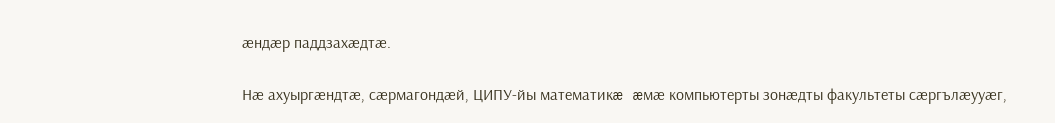æндæр паддзахæдтæ.

Нæ ахуыргæндтæ, сæрмагондæй, ЦИПУ-йы математикæ æмæ компьютерты зонæдты факультеты сæргълæууæг,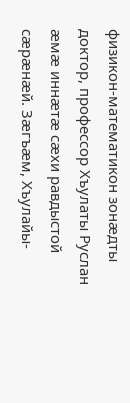физикон-математикон зонæдты доктор, профессор Хъулаты Руслан æмæ иннæтæ сæхи равдыстой сæрæнæй. Зæгъæм, Хъулайы-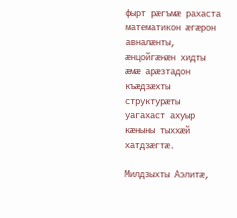фырт рæгъмæ рахаста математикон æгæрон авналæнты, æнцойгæнæн хидты æмæ арæзтадон къæдзæхты структурæты уагахаст ахуыр кæныны тыххæй хатдзæгтæ.

Милдзыхты Аэлитæ,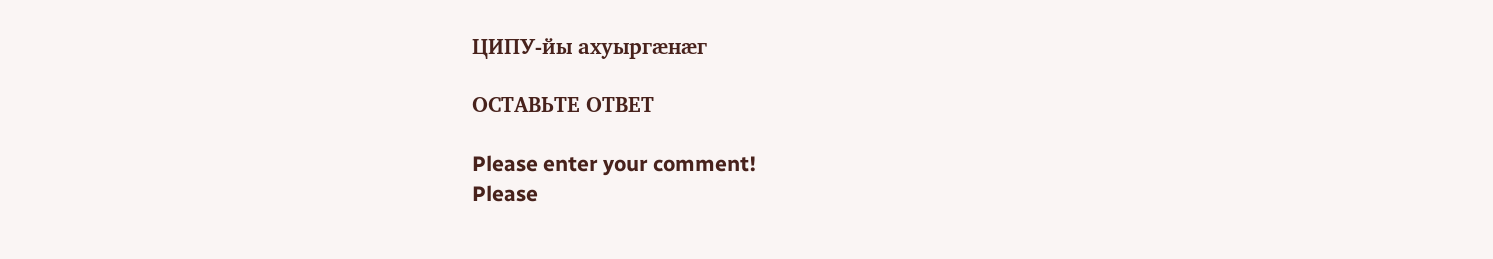ЦИПУ-йы ахуыргæнæг

ОСТАВЬТЕ ОТВЕТ

Please enter your comment!
Please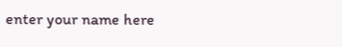enter your name here